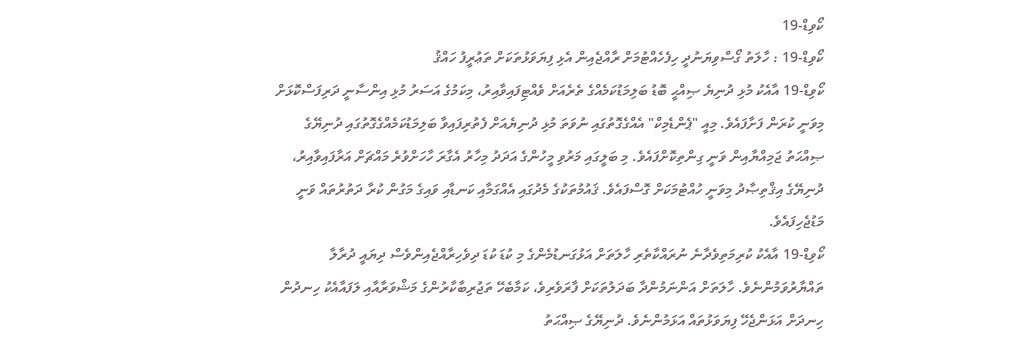ކޯވިޑް-19
ކޯވިޑް-19 : ހާލަތު ގޯސްވިޔަނުދީ ހިފެހެއްޓުމަށް ރާއްޖެއިން އެޅި ފިޔަވަޅުތަކަށް ތަޢުރީފު ހައްޤު
ކޯވިޑް-19 އާއެކު މުޅި ދުނިޔެ ޞިއްޙީ ބޮޑު ބަލިމަޑުކަމެއްގެ ތެރެއަށް ވެއްޓިފައިވާއިރު، މިކަމުގެ އަސަރު މުޅި އިންސާނީ ދަރިފަސްކޮޅަށް މިވަނީ ކުރަން ފަށާފައެވެ. މިއީ "ޕެންޑެމިކް" އެއްގެގޮތުގައި ނުވަތަ މުޅި ދުނިޔެއަށް ފެތުރިފައިވާ ބަލިމަޑުކަމެއްގެގޮތުގައި ދުނިޔޭގެ ޞިއްޙަތު ޖަމިއްޔާއިން ވަނީ ގިންތިކޮށްފައެވެ. މި ބަލީގައި މަރުވި މީހުންގެ އަދަދު މިހާރު އެގާރަ ހާހަށްވުރެ މައްޗަށް އަރާފައިވާއިރު، ދުނިޔޭގެ އިޤްތިޞާދު މިވަނީ ހުއްޓުމަކަށް ގޮސްފައެވެ. ޤައުމުތަކުގެ މެދުގައި އެއްގަމާއި ކަނޑާއި ވައިގެ މަގުން ކުރާ ދަތުރުތައް ވަނީ މަޑުޖެހިފައެވެ.
ކޯވިޑް-19 އާއެކު ކުރިމަތިވެދާނެ ނުރައްކާތެރި ހާލަތަށް އަޅުގަނޑުމެންގެ މި ކުޑަ ކުޑަ ދިވެހިރާއްޖެއިންވެސް ދިޔައީ ދުރާލާ ތައްޔާރުވަމުންނެވެ. ހާލަތަށް އަންނަމުންދާ ބަދަލުތަކަށް ފާރަވެރިވެ، ކަމާބެހޭ ތަޖުރިބާކާރުންގެ މަޝްވަރާއާއި ލަފައާއެކު ހިނދުން ހިނދަށް އަޅަންޖެހޭ ފިޔަވަޅުތައް އަޅަމުންނެވެ. ދުނިޔޭގެ ޞިއްޙަތު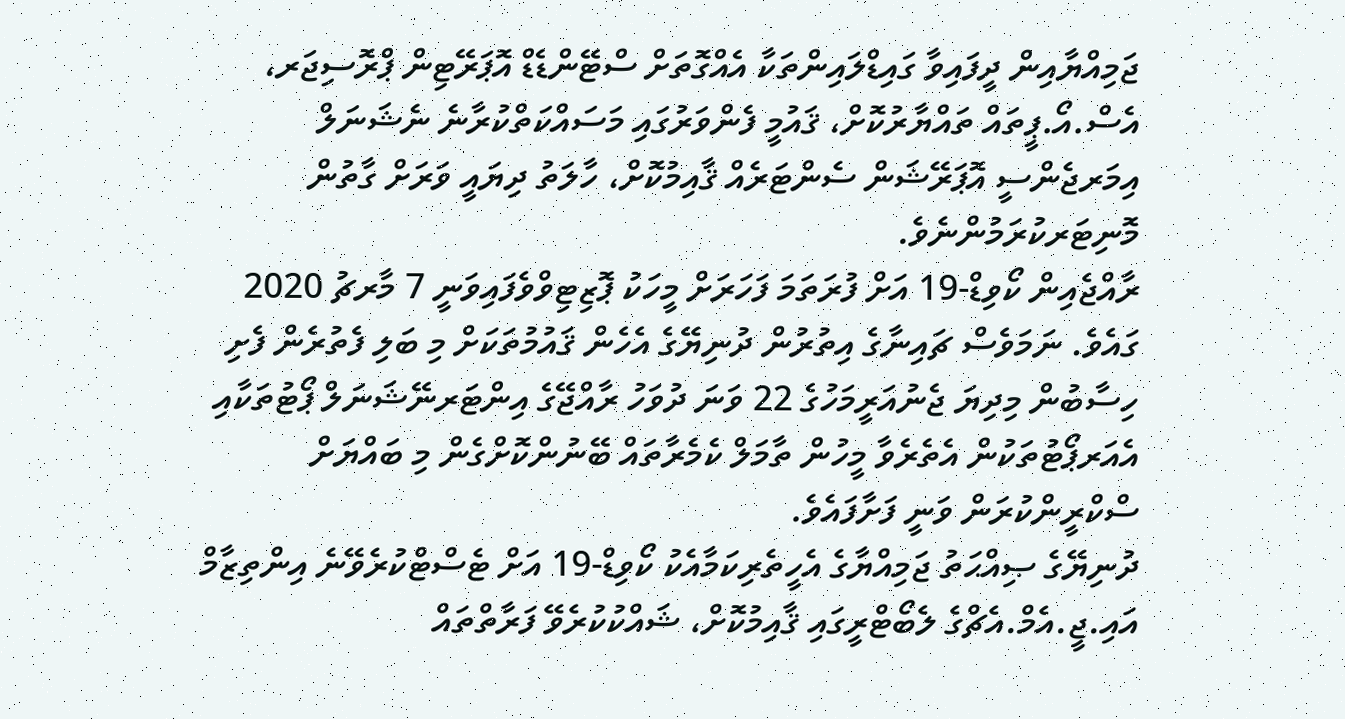ޖަމިއްޔާއިން ދީފައިވާ ގައިޑްލައިންތަކާ އެއްގޮތަށް ސްޓޭންޑެޑް އޮޕަރޭޓިން ޕްރޮސިޖަރ، އެސް.އޯ.ޕީތައް ތައްޔާރުކޮށް، ޤައުމީ ފެންވަރުގައި މަސައްކަތްކުރާނެ ނެޝަނަލް އިމަރޖެންސީ އޮޕަރޭޝަން ސެންޓަރެއް ޤާއިމުކޮށް، ހާލަތު ދިޔައީ ވަރަށް ގާތުން މޮނިޓަރކުރަމުންނެވެ.
ރާއްޖެއިން ކޯވިޑް-19 އަށް ފުރަތަމަ ފަހަރަށް މީހަކު ޕޮޒިޓިވްވެފައިވަނީ 7 މާރޗު 2020 ގައެވެ. ނަމަވެސް ޗައިނާގެ އިތުރުން ދުނިޔޭގެ އެހެން ޤައުމުތަކަށް މި ބަލި ފެތުރެން ފެށި ހިސާބުން މިދިޔަ ޖެނުއަރީމަހުގެ 22 ވަނަ ދުވަހު ރާއްޖޭގެ އިންޓަރނޭޝަނަލް ޕޯޓުތަކާއި އެއަރޕޯޓުތަކުން އެތެރެވާ މީހުން ތާމަލް ކެމެރާތައް ބޭނުންކޮށްގެން މި ބައްޔަށް ސްކްރީންކުރަން ވަނީ ފަށާފައެވެ.
ދުނިޔޭގެ ޞިއްޙަތު ޖަމިއްޔާގެ އެހީތެރިކަމާއެކު ކޯވިޑް-19 އަށް ޓެސްޓްކުރެވޭނެ އިންތިޒާމް އައި.ޖީ.އެމް.އެޗްގެ ލެބޯޓްރީގައި ޤާއިމުކޮށް، ޝައްކުކުރެވޭ ފަރާތްތައް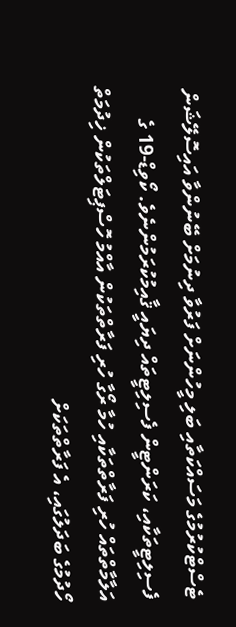ޓެސްޓްކުރުމުގެ މަސައްކަތާއި ބަލި މީހުންނަށް ފަރުވާ ދިނުމަށް ބޭނުންވާ އައިސޮލޭޝަން ފެސިލިޓީތަކާއި، ކަރަންޓީން ފެސިލިޓީތައް ދިޔައީ ޤާއިމުކުރަމުންނެވެ. ކޯވިޑް-19 ގެ އަލާމާތްތައް ހުރި ފަރާތްތަކާއި ހުމާ ރޯގާ ހުރި ފަރާތްތަކުން އާއްމު ހޮސްޕިޓަލްތަކުން ޚިދުމަތް ހޯދުމުގެ ބަދަލުގައި، އެ ފަރާތްތަކަށް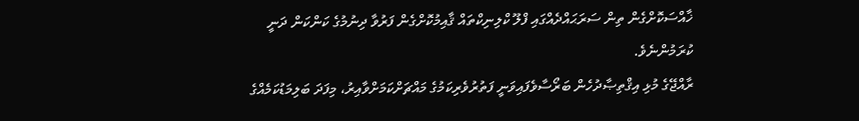ޚާއްސަކޮށްގެން ތިން ސަރަޙައްދެއްގައި ފްލޫ ކްލިނިކްތައް ޤާއިމުކޮށްގެން ފަރުވާ ދިނުމުގެ ކަންކަން ދަނީ ކުރަމުންނެވެ.
ރާއްޖޭގެ މުޅި އިޤްތިޞާދުހެން ބަރޯސާވެފައިވަނީ ފަތުރުވެރިކަމުގެ މައްޗަށްކަމަށްވާއިރު، މިފަދަ ބަލިމަޑުކަމެއްގެ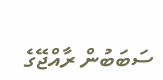ސަބަބުން ރާއްޖޭގެ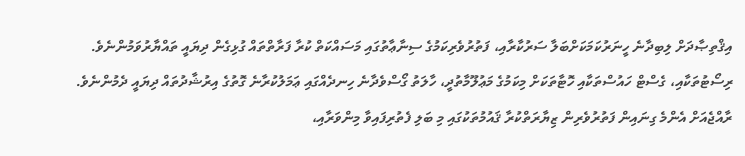އިޤްތިޞާދަށް ލިބިދާނެ ހީނަރުކަމަކަށްބަލާ ސަރުކާރާއި، ފަތުރުވެރިކަމުގެ ސިނާޢާތުގައި މަސައްކަތް ކުރާ ފަރާތްތައް ގުޅިގެން ދިޔައީ ތައްޔާރުވަމުންނެވެ. ރިސޯޓުތަކާއި، ގެސްޓް ހައުސްތަކާއި ހޮޓާތަކަށް މިކަމުގެ މަޢުލޫމާތުދީ، ހާލަތު ގޯސްވެދާނެ ހިނދެއްގައި ޢަމަލުކުރާނެ ގޮތުގެ އިރުޝާދުތައް ދިޔައީ ދެމުންނެވެ. ރާއްޖެއަށް އެންމެ ގިނައިން ފަތުރުވެރިން ޒިޔާރަތްކުރާ ޤައުމުތަކުގައި މި ބަލި ފެތުރިފައިވާ މިންވަރާއި،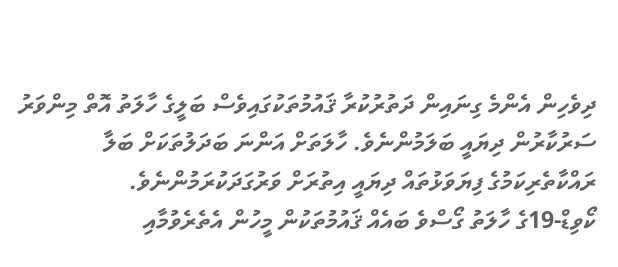ދިވެހިން އެންމެ ގިނައިން ދަތުރުކުރާ ޤައުމުތަކުގައިވެސް ބަލީގެ ހާލަތު އޮތް މިންވަރު ސަރުކާރުން ދިޔައީ ބަލަމުންނެވެ. ހާލަތަށް އަންނަ ބަދަލުތަކަށް ބަލާ ރައްކާތެރިކަމުގެ ފިޔަވަޅުތައް ދިޔައީ އިތުރަށް ވަރުގަދަކުރަމުންނެވެ.
ކޯވިޑް-19ގެ ހާލަތު ގޯސްވެ ބައެއް ޤައުމުތަކުން މީހުން އެތެރެވުމާއި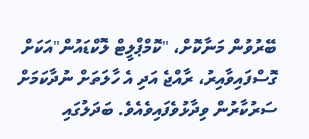ބޭރުވުން މަނާކޮށް، "ކޮމްޕްލީޓް ލޮކްޑައުން"އަކަށް ގޮސްފައިވާއިރު، ރާއްޖެ އަދި އެ ހާލަތަށް ނުދާކަމަށް ސަރުކާރުން ވިދާޅުވެފައިވެއެވެ. ބަދަލުގައި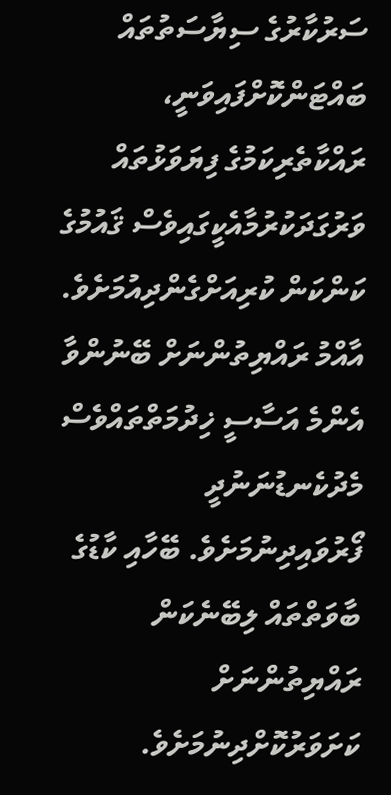ސަރުކާރުގެ ސިޔާސަތުތައް ބައްޓަންކޮށްފައިވަނީ، ރައްކާތެރިކަމުގެ ފިޔަވަޅުތައް ވަރުގަދަކުރުމާއެކީގައިވެސް ޤައުމުގެ ކަންކަން ކުރިއަށްގެންދިއުމަށެވެ. އާއްމު ރައްޔިތުންނަށް ބޭނުންވާ އެންމެ އަސާސީ ޚިދުމަތްތައްވެސް މެދުކެނޑުނަނުދީ ފޯރުވައިދިނުމަށެވެ. ބޭހާއި ކާޑުގެ ބާވަތްތައް ލިބޭނެކަން ރައްޔިތުންނަށް ކަށަވަރުކޮށްދިނުމަށެވެ.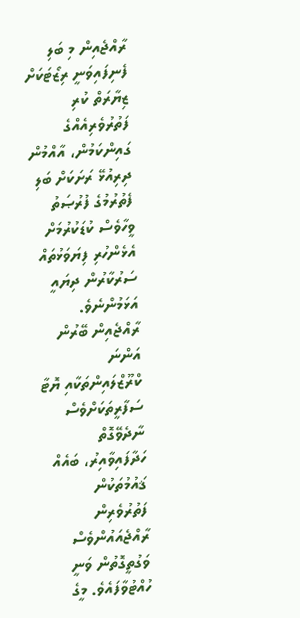ރާއްޖެއިން މި ބަލި ފެނިފައިވަނީ ރިޒޯޓަކަށް ޒިޔާރަތް ކުރި ފަތުރުވެރިއެއްގެ ގައިންކަމުން، އާއްމުން ދިރިއުޅޭ ރަށަކަށް ބަލި ފެތުރުމުގެ ފުރުޞަތު ވީހާވެސް ކުޑަކުރުމަށް އެޅެންހުރި ފިޔަވަޅުތައް ސަރުކާރުން ދިޔައީ އަޅަމުންނެވެ. ރާއްޖެއިން ބޭރުން އަންނަ ކްރޫޒްލައިންތަކާއި ޔޮޓާ ސަފާރީތަކަށްވެސް ނާދެވޭގޮތް ހަދާފައިވާއިރު، ބައެއް ޤައުމުތަކުން ފަތުރުވެރިން ރާއްޖެއައުންވެސް ވަގުތީގޮތުން ވަނީ ހުއްޓުވާފައެވެ. މީގެ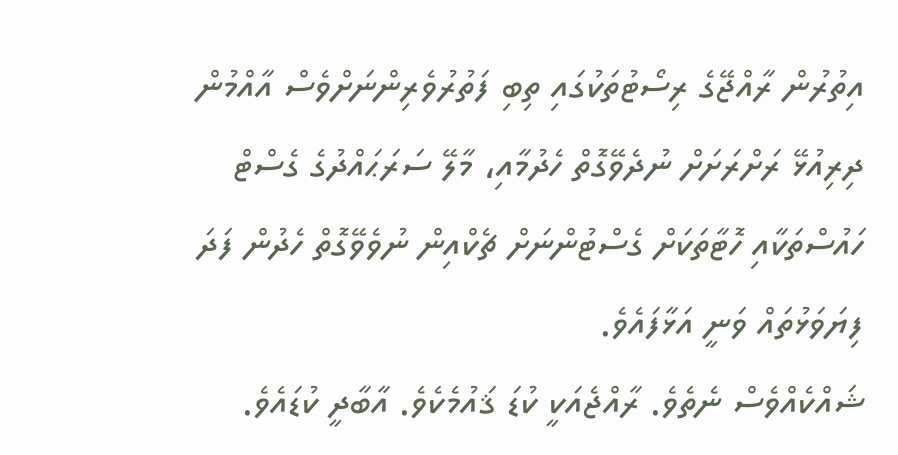އިތުރުން ރާއްޖޭގެ ރިސޯޓުތަކުގައި ތިބި ފަތުރުވެރިންނަށްވެސް އާއްމުން ދިރިއުޅޭ ރަށްރަށަށް ނުދެވޭގޮތް ހެދުމާއި، މާލޭ ސަރަޙައްދުގެ ގެސްޓް ހައުސްތަކާއި ހޮޓާތަކަށް ގެސްޓުންނަށް ޗެކްއިން ނުވެވޭގޮތް ހެދުން ފަދަ ފިޔަވަޅުތައް ވަނީ އަޅާފައެވެ.
ޝައްކެއްވެސް ނެތެވެ. ރާއްޖެއަކީ ކުޑަ ޤައުމެކެވެ. އާބާދީ ކުޑައެވެ.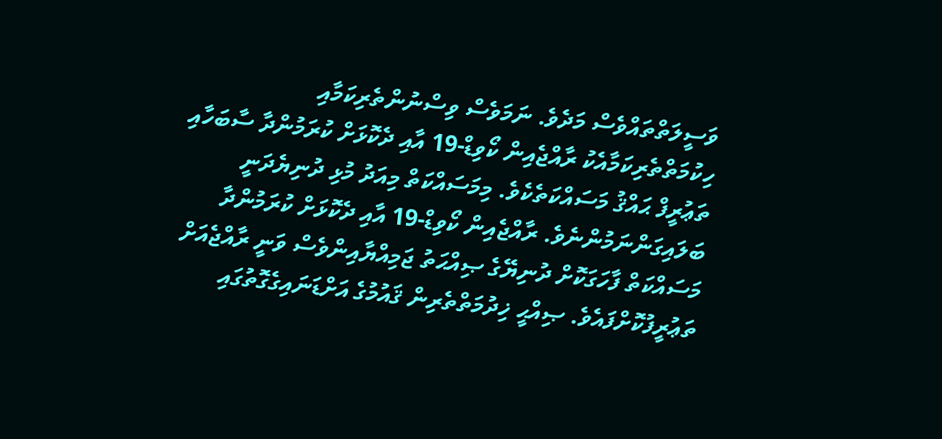ވަސީލަތްތައްވެސް މަދެވެ. ނަމަވެސް ވިސްނުންތެރިކަމާއި ހިކުމަތްތެރިކަމާއެކު ރާއްޖެއިން ކޯވިޑް-19 އާއި ދެކޮޅަށް ކުރަމުންދާ ސާބަހާއި ތަޢުރީފް ޙައްޤު މަސައްކަތެކެވެ. މިމަސައްކަތް މިއަދު މުޅި ދުނިޔެދަނީ ބަލައިގަންނަމުންނެވެ. ރާއްޖެއިން ކޯވިޑް-19 އާއި ދެކޮޅަށް ކުރަމުންދާ މަސައްކަތް ފާހަގަކޮށް ދުނިޔޭގެ ޞިއްޙަތު ޖަމިއްޔާއިންވެސް ވަނީ ރާއްޖެއަށް ތަޢުރީފުކޮށްފައެވެ. ޞިއްޙީ ޚިދުމަތްތެރިން ޤައުމުގެ އަށްޑަނައިގެގޮތުގައި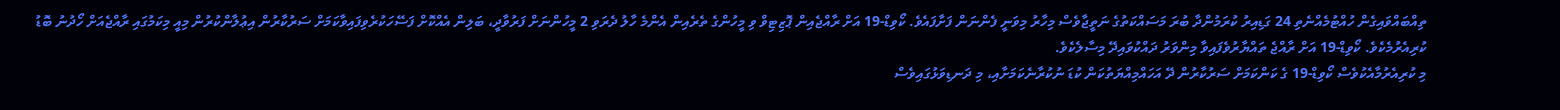ތިއްބައްވައިގެން ހުއްޓުމެއްނެތި 24 ގަޑިއިރު ކުރަމުންދާ ބުރަ މަސައްކަތުގެ ނަތީޖާވެސް މިހާރު މިވަނީ ފެންނަން ފަށާފައެވެ. ކޯވިޑް-19 އަށް ރާއްޖެއިން ޕޮޒިޓިވް ވި މީހުންގެ ތެރެއިން އެންމެ ހާލު ދެރަވި 2 މީހުންނަށް ފަރުވާދީ، ބަލިން އެއްކޮށް ފަސޭހަކުރެވިފައިވާކަމަށް ސަރުކާރުން އިޢުލާންކުރުން މިއީ މިކަމުގައި ރާއްޖެއަށް ހޯދުނު ބޮޑު ކުރިއެރުމެކެވެ. ކޯވިޑް-19 އަށް ރާއްޖެ ތައްޔާރުވެފައިވާ މިންވަރު ދައްކުވައިދޭ މިސާލެކެވެ.
މި ކުރިއެރުމާއެކުވެސް ކޯވިޑް-19 ގެ ކަންކަމަށް ސަރުކާރުން ދޭ އަހައްމިއްޔަތުކަން ކުޑަ ނުކުރާނެކަމަށާއި، މި ދަނޑިވަޅުގައިވެސް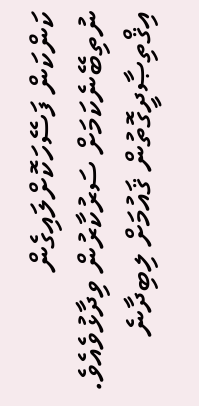ކަންކަން ފަސޭހަކޮށްލައިގެން ނުތިބޭނެކަމަށް ސަރުކާރުން ވިދާޅުވެއެވެ. އިޤްތިޞާދީގޮތުން ޤައުމަށް ލިބިދާނެ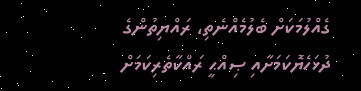ގެއްލުމަކަށް ބެލުމެއްނެތި، ރައްޔިތުންގެ ދުޅަހެޔޮކަމަށާއި ޞިއްޙީ ރައްކާތެރިކަމަށް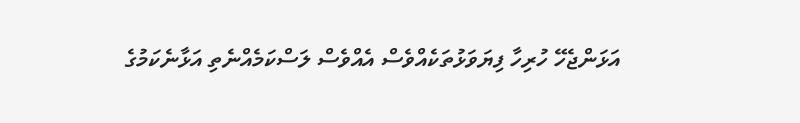އަޅަންޖެހޭ ހުރިހާ ފިޔަވަޅުތަކެއްވެސް އެއްވެސް ލަސްކަމެއްނެތި އަޅާނެކަމުގެ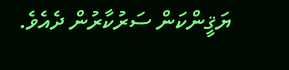ޔަޤީންކަން ސަރުކާރުން ދެއެވެ.